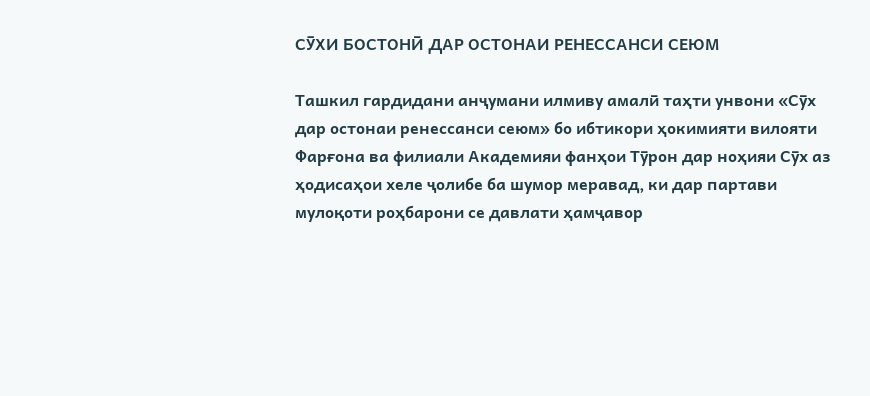СӮХИ БОСТОНӢ ДАР ОСТОНАИ РЕНЕССАНСИ СЕЮМ

Ташкил гардидани анҷумани илмиву амалӣ таҳти унвони «Сӯх дар остонаи ренессанси сеюм» бо ибтикори ҳокимияти вилояти Фарғона ва филиали Академияи фанҳои Тӯрон дар ноҳияи Сӯх аз ҳодисаҳои хеле ҷолибе ба шумор меравад, ки дар партави мулоқоти роҳбарони се давлати ҳамҷавор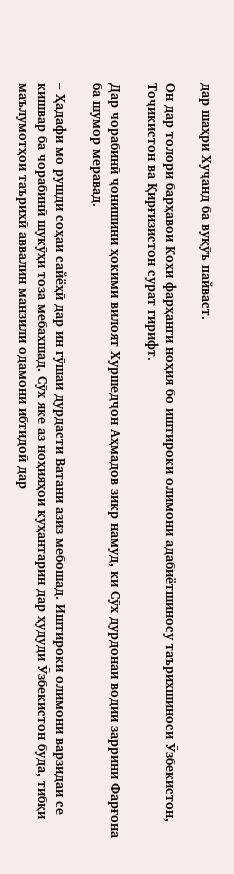дар шаҳри Хуҷанд ба вуқӯъ пайваст.

Он дар толори барҳавои Кохи фарҳанги ноҳия бо иштироки олимони адабиётшиносу таърихшиноси Ӯзбекистон, Тоҷикистон ва Қирғизистон сурат гирифт.

Дар чорабинӣ ҷонишини ҳокими вилоят Хуршедҷон Аҳмадов зикр намуд, ки Сӯх дурдонаи водии заррини Фарғона ба шумор меравад.

– Ҳадафи мо рушди соҳаи сайёҳӣ дар ин гӯшаи дурдасти Ватани азиз мебошад. Иштироки олимони варзидаи се кишвар ба чорабинӣ шукӯҳи тоза мебахшад. Сӯх яке аз ноҳияҳои куҳантарин дар ҳудуди Ӯзбекистон буда, тибқи маълумотҳои таърихӣ аввалин манзили одамони ибтидоӣ дар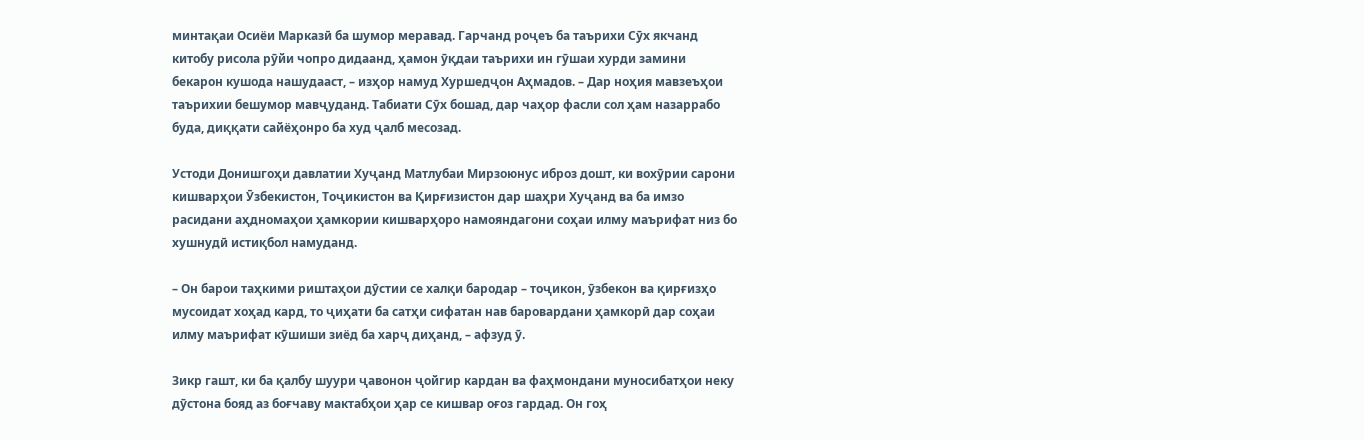минтақаи Осиёи Марказӣ ба шумор меравад. Гарчанд роҷеъ ба таърихи Сӯх якчанд китобу рисола рӯйи чопро дидаанд, ҳамон ӯқдаи таърихи ин гӯшаи хурди замини бекарон кушода нашудааст, – изҳор намуд Хуршедҷон Аҳмадов. – Дар ноҳия мавзеъҳои таърихии бешумор мавҷуданд. Табиати Сӯх бошад, дар чаҳор фасли сол ҳам назаррабо буда, диққати сайёҳонро ба худ ҷалб месозад.

Устоди Донишгоҳи давлатии Хуҷанд Матлубаи Мирзоюнус иброз дошт, ки вохӯрии сарони кишварҳои Ӯзбекистон, Тоҷикистон ва Қирғизистон дар шаҳри Хуҷанд ва ба имзо расидани аҳдномаҳои ҳамкории кишварҳоро намояндагони соҳаи илму маърифат низ бо хушнудӣ истиқбол намуданд.

– Он барои таҳкими риштаҳои дӯстии се халқи бародар – тоҷикон, ӯзбекон ва қирғизҳо мусоидат хоҳад кард, то ҷиҳати ба сатҳи сифатан нав баровардани ҳамкорӣ дар соҳаи илму маърифат кӯшиши зиёд ба харҷ диҳанд, – афзуд ӯ.

Зикр гашт, ки ба қалбу шуури ҷавонон ҷойгир кардан ва фаҳмондани муносибатҳои неку дӯстона бояд аз боғчаву мактабҳои ҳар се кишвар оғоз гардад. Он гоҳ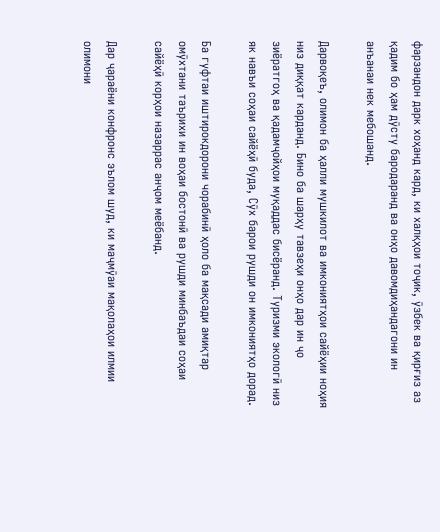фарзандон дарк хоҳанд кард, ки халқҳои тоҷик, ӯзбек ва қирғиз аз қадим бо ҳам дӯсту бародаранд ва онҳо давомдиҳандагони ин анъанаи нек мебошанд.

Дарвоқеъ, олимон ба ҳалли мушкилот ва имкониятҳои сайёҳии ноҳия низ диққат карданд. Бино ба шарҳу тавзеҳи онҳо дар ин ҷо зиёратгоҳ ва қадамҷойҳои муқаддас бисёранд. Туризми экологӣ низ як навъи соҳаи сайёҳӣ буда, Сӯх барои рушди он имкониятҳо дорад.

Ба гуфтаи иштирокдорони чорабинӣ ҳоло ба мақсади амиқтар омӯхтани таърихи ин воҳаи бостонӣ ва рушди минбаъдаи соҳаи сайёҳӣ корҳои назаррас анҷом меёбанд.

Дар ҷараёни конфронс эълом шуд, ки маҷмӯаи мақолаҳои илмии олимони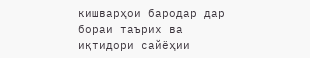кишварҳои бародар дар бораи таърих ва иқтидори сайёҳии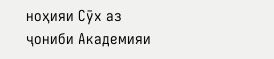ноҳияи Сӯх аз ҷониби Академияи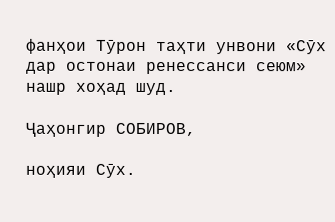фанҳои Тӯрон таҳти унвони «Сӯх дар остонаи ренессанси сеюм» нашр хоҳад шуд.

Ҷаҳонгир СОБИРОВ,

ноҳияи Сӯх.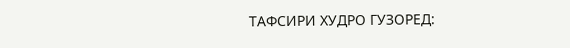ТАФСИРИ ХУДРО ГУЗОРЕД: